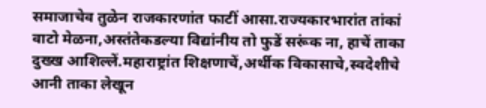समाजाचेव तुळेन राजकारणांत फाटीं आसा.राज्यकारभारांत तांकां वाटो मेळना,अस्तंतेकडल्या विद्यांनीय तो फुडें सरूंक ना, हाचें ताका दुख्ख आशिल्लें.महाराष्ट्रांत शिक्षणाचें,अर्थीक विकासाचे,स्वदेशीचे आनी ताका लेखून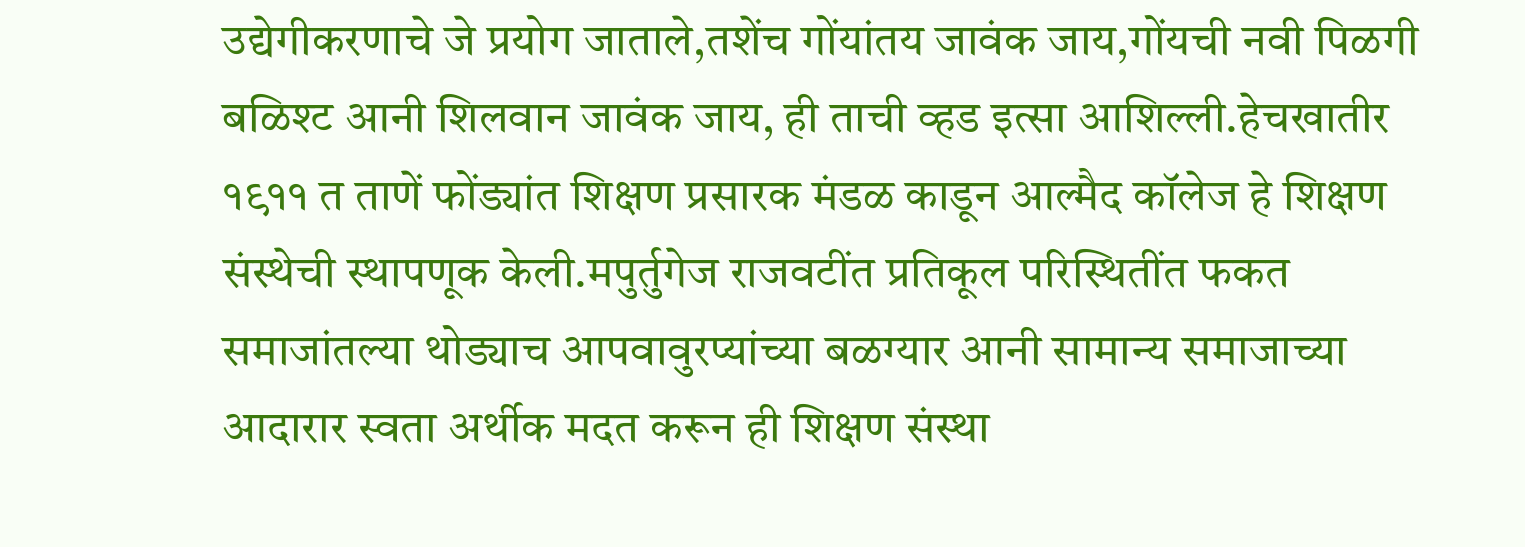उद्येगीकरणाचे जे प्रयोग जाताले,तशेंच गोंयांतय जावंक जाय,गोंयची नवी पिळगी बळिश्ट आनी शिलवान जावंक जाय, ही ताची व्हड इत्सा आशिल्ली.हेचखातीर १९११ त ताणें फोंड्यांत शिक्षण प्रसारक मंडळ काडून आल्मैद कॉलेज हे शिक्षण संस्थेची स्थापणूक केली.मपुर्तुगेज राजवटींत प्रतिकूल परिस्थितींत फकत समाजांतल्या थोड्याच आपवावुरप्यांच्या बळग्यार आनी सामान्य समाजाच्या आदारार स्वता अर्थीक मदत करून ही शिक्षण संस्था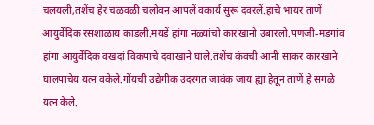चलयली,तशेंच हेर चळवळी चलोवन आपलें वकार्य सुरू दवरलें.हाचे भायर ताणें आयुर्वेदिक रसशाळाय काडली.मयडें हांगा नळ्यांचो कारखानो उबारलो.पणजी-मडगांव हांगा आयुर्वेदिक वखदां विकपाचे दवाखाने घाले.तशेंच कंवची आनी साकर कारखाने घालपाचेय यत्न वकेले.गोंयची उद्येगीक उदरगत जावंक जाय ह्या हेतून ताणें हे सगळे यत्न केले.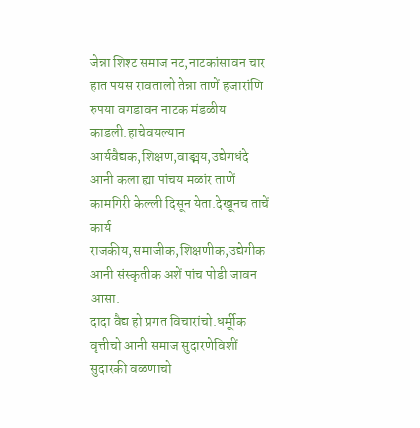जेन्ना शिश्ट समाज नट,नाटकांसावन चार हात पयस रावतालो तेन्ना ताणें हजारांणि रुपया वगडावन नाटक मंडळीय काडली.हाचेवयल्यान आर्यवैद्यक,शिक्षण,वाङ्मय,उद्येगधंदे आनी कला ह्या पांचय मळांर ताणें कामगिरी केल्ली दिसून येता.देखूनच ताचें कार्य राजकीय,समाजीक,शिक्षणीक,उद्येगीक आनी संस्कृतीक अशें पांच पोडी जावन आसा.
दादा वैद्य हो प्रगत विचारांचो.धर्मूीक वृत्तीचो आनी समाज सुदारणेविशीं सुदारकी वळणाचो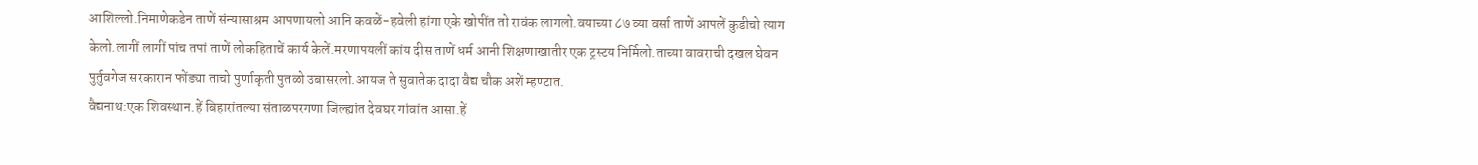आशिल्लो.निमाणेकडेन ताणें संन्यासाश्रम आपणायलो आनि कवळें-हवेली हांगा एके खोपींत तो रावंक लागलो.वयाच्या ८७ व्या वर्सा ताणें आपलें कुडीचो त्याग केलो.लागीं लागीं पांच तपां ताणें लोकहिताचें कार्य केलें.मरणापयलीं कांय दीस ताणें धर्म आनी शिक्षणाखातीर एक ट्रस्टय निर्मिलो.ताच्या वावराची दखल घेवन पुर्तुवगेज सरकारान फोंड्या ताचो पुर्णाकृती पुतळो उबासरलो.आयज ते सुवातेक दादा वैद्य चौक अशें म्हण्टात.
वैद्यनाथ:एक शिवस्थान.हें बिहारांतल्या संताळपरगणा जिल्ह्यांत देवघर गांवांत आसा.हें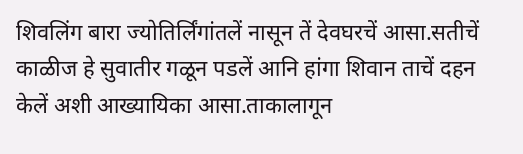शिवलिंग बारा ज्योतिर्लिंगांतलें नासून तें देवघरचें आसा.सतीचें काळीज हे सुवातीर गळून पडलें आनि हांगा शिवान ताचें दहन केलें अशी आख्यायिका आसा.ताकालागून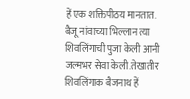हें एक शक्तिपीठय मानतात.
बैजू नांवाच्या भिल्लान त्या शिवलिंगाची पुजा केली आनी जल्मभर सेवा केली.तेखातीर शिवलिंगाक बैजनाथ हें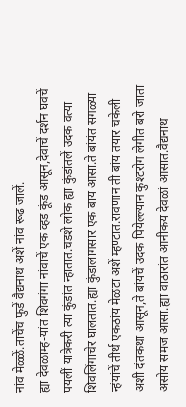नांव मेळ्ळें.ताचेंच फुडें वैद्यनाथ अशें नांव रूढ जालें.
ह्या देवळाम्ह-यांत शिवगंगा नांवाचें एक व्हड कूंड आसून,देवाचें दर्शन घवचें पयलीं यात्रेकरी त्या कुंडांत न्हातात.चडशे लोक ह्या कुंडांतलें उदक वत्या शिवलिंगाचेर घालतात.ह्या कुंडालागसार एक बाय आसा.ते बांयंत सगळ्या न्हंयांचें तीर्थ एकठांय मेळटा अशें म्हण्टात.रावणान ती बांय तयार चकेली अशी दंतकथा आसून,ते बांयचें उदक पियेल्ल्यान कुश्टरोग लेगीत बरो जाता असोय समज आसा.ह्या वाठारांत आनीकय देवळां आसात.वैद्यनाथ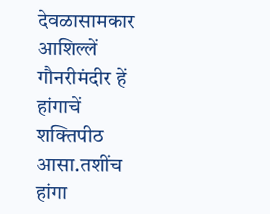देवळासामकार आशिल्लें गौनरीमंदीर हें हांगाचें शक्तिपीठ आसा.तशींच हांगा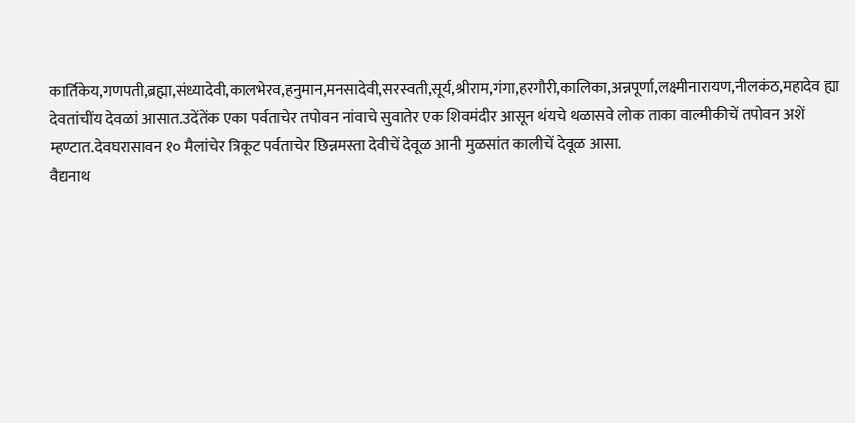कार्तिकेय,गणपती,ब्रह्मा,संध्यादेवी,कालभेरव,हनुमान,मनसादेवी,सरस्वती,सूर्य,श्रीराम,गंगा,हरगौरी,कालिका,अन्नपूर्णा,लक्ष्मीनारायण,नीलकंठ,महादेव ह्या देवतांचींय देवळां आसात.उदेंतेंक एका पर्वताचेर तपोवन नांवाचे सुवातेर एक शिवमंदीर आसून थंयचे थळासवे लोक ताका वाल्मीकीचें तपोवन अशें म्हण्टात.देवघरासावन १० मैलांचेर त्रिकूट पर्वताचेर छिन्नमस्ता देवीचें देवूळ आनी मुळसांत कालीचें देवूळ आसा.
वैद्यनाथ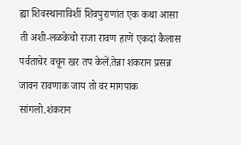ह्या शिवस्थानाविशीं शिवपुराणांत एक कथा आसा ती अशी-लळकेचो राजा रावण हाणें एकदां कैलास पर्वताचेर वचून खर तप केलें.तेन्ना शंकरान प्रसन्न जावन रावणाक जाय तो वर मागपाक सांगलो.शंकरान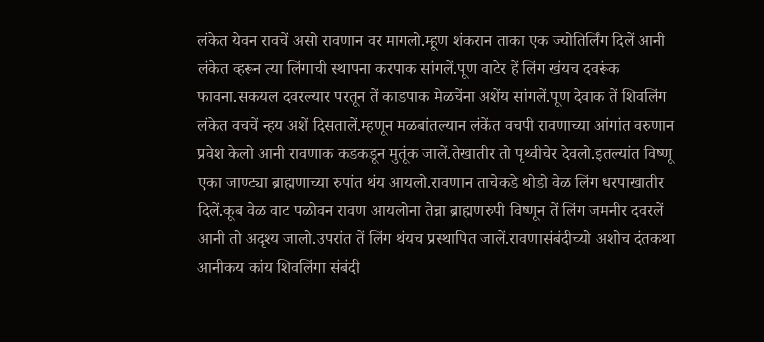लंकेत येवन रावचें असो रावणान वर मागलो.म्हूण शंकरान ताका एक ज्योतिर्लिंग दिलें आनी लंकेत व्हरून त्या लिंगाची स्थापना करपाक सांगलें.पूण वाटेर हें लिंग खंयच दवरूंक फावना.सकयल दवरल्यार परतून तें काडपाक मेळचेंना अशेंय सांगलें.पूण देवाक तें शिवलिंग लंकेत वचचें न्हय अशें दिसतालें.म्हणून मळबांतल्यान लंकेंत वचपी रावणाच्या आंगांत वरुणान प्रवेश केलो आनी रावणाक कडकडून मुतूंक जालें.तेखातीर तो पृथ्वीचेर देवलो.इतल्यांत विष्णू एका जाण्ट्या ब्राह्मणाच्या रुपांत थंय आयलो.रावणान ताचेकडे थोडो वेळ लिंग धरपाखातीर दिलें.कूब वेळ वाट पळोवन रावण आयलोना तेन्ना ब्राह्मणरुपी विष्णून तें लिंग जमनीर दवरलें आनी तो अदृश्य जालो.उपरांत तें लिंग थंयच प्रस्थापित जालें.रावणासंबंदीच्यो अशोच दंतकथा आनीकय कांय शिवलिंगा संबंदी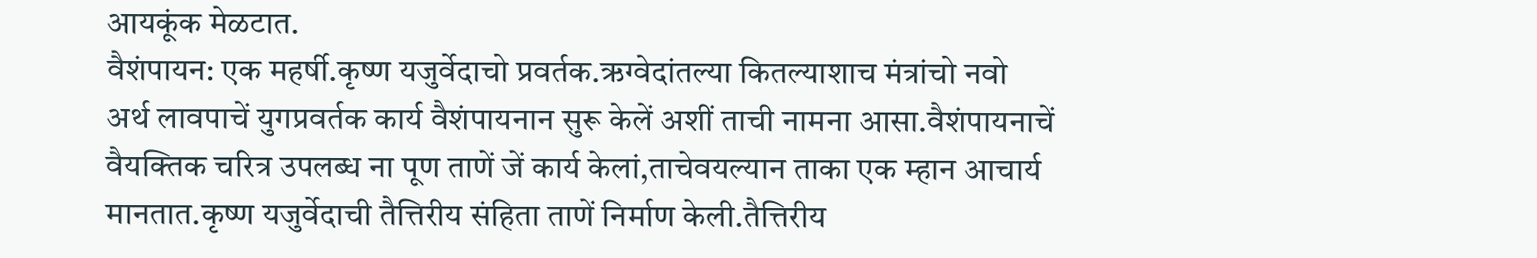आयकूंक मेळटात.
वैशंपायन: एक महर्षी.कृष्ण यजुर्वेदाचो प्रवर्तक.ऋग्वेदांतल्या कितल्याशाच मंत्रांचो नवो अर्थ लावपाचें युगप्रवर्तक कार्य वैशंपायनान सुरू केलें अशीं ताची नामना आसा.वैशंपायनाचें वैयक्तिक चरित्र उपलब्ध ना पूण ताणें जें कार्य केलां,ताचेवयल्यान ताका एक म्हान आचार्य मानतात.कृष्ण यजुर्वेदाची तैत्तिरीय संहिता ताणें निर्माण केली.तैत्तिरीय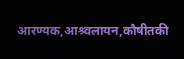आरण्यक,आश्र्वलायन,कौषीतकी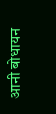आनी बोधायन